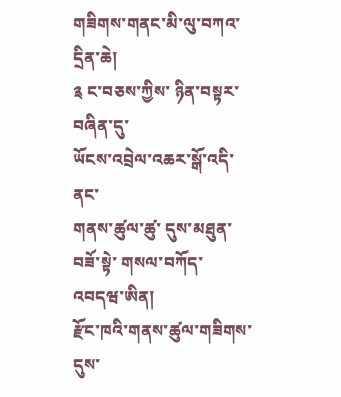གཟིགས་གནང་མི་ལུ་བཀའ་དྲིན་ཆེ།
༉ ང་བཅས་ཀྱིས་ ཉིན་བསྟར་བཞིན་དུ་
ཡོངས་འབྲེལ་འཆར་སྒོ་འདི་ནང་
གནས་ཚུལ་ཚུ་ དུས་མཐུན་བཟོ་སྟེ་ གསལ་བཀོད་འབདཝ་ཨིན།
རྫོང་ཁའི་གནས་ཚུལ་གཟིགས་ དུས་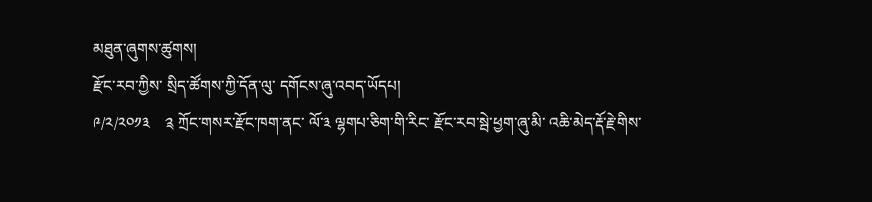མཐུན་ཞུགས་ཚུགས།
རྫོང་རབ་ཀྱིས་ སྲིད་ཚོགས་ཀྱི་དོན་ལུ་ དགོངས་ཞུ་འབད་ཡོདཔ།
༩/༢/༢༠༡༣    ༉ ཀྲོང་གསར་རྫོང་ཁག་ནང་ ལོ་༣ ལྷགཔ་ཅིག་གི་རིང་ རྫོང་རབ་སྦེ་ཕྱག་ཞུ་མི་ འཆི་མེད་རྡོ་རྗེ་གིས་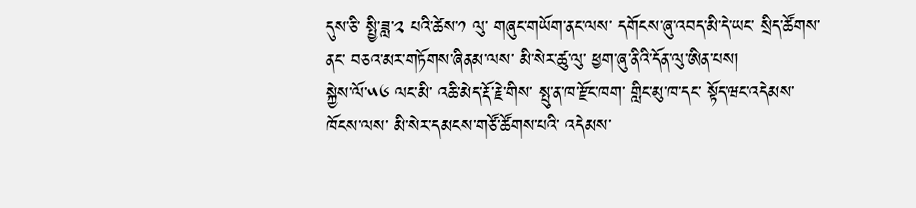དུས་ཅི་ སྤྱི་ཟླ་༢ པའི་ཚེས་༡ ལུ་ གཞུང་གཡོག་ནང་ལས་ དགོངས་ཞུ་འབད་མི་དེ་ཡང་ སྲིད་ཚོགས་ནང་ བཅའ་མར་གཏོགས་ཞིནམ་ལས་ མི་སེར་ཚུ་ལུ་ ཕྱག་ཞུ་ནིའི་དོན་ལུ་ཨིན་པས།
སྐྱེས་ལོ་༥༦ ལང་མི་ འཆི་མེད་རྡོ་རྗེ་གིས་ སྤུ་ན་ཁ་རྫོང་ཁག་ གླིང་མུ་ཁ་དང་ སྟོད་ཝང་འདེམས་ཁོངས་ལས་ མི་སེར་དམངས་གཙོ་ཚོགས་པའི་ འདེམས་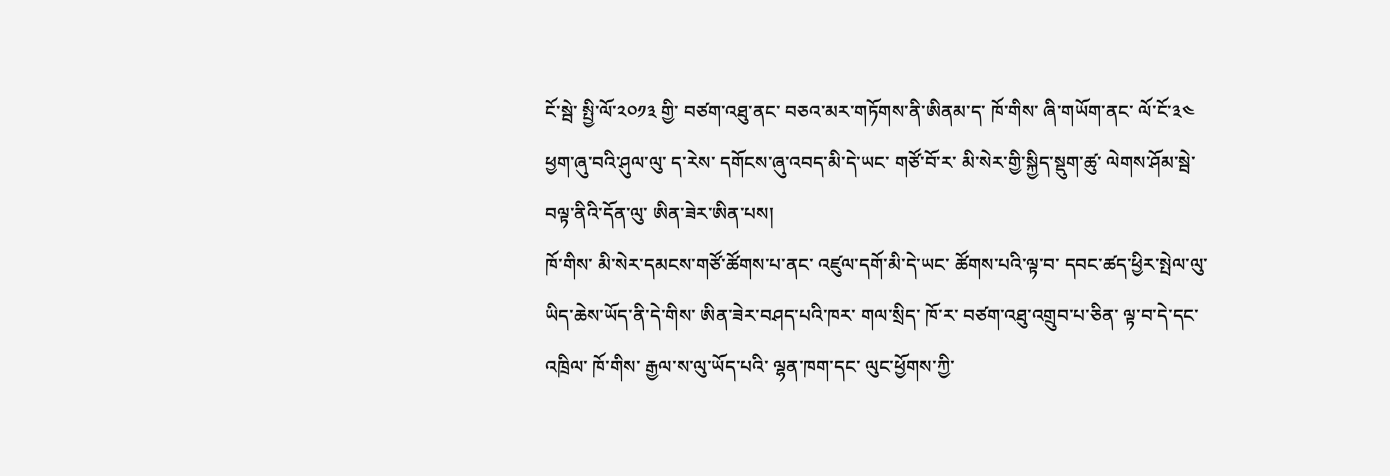ངོ་སྦེ་ སྤྱི་ལོ་༢༠༡༣ གྱི་ བཙག་འཐུ་ནང་ བཅའ་མར་གཏོགས་ནི་ཨིནམ་ད་ ཁོ་གིས་ ཞི་གཡོག་ནང་ ལོ་ངོ་༣༤ ཕྱག་ཞུ་བའི་ཤུལ་ལུ་ ད་རེས་ དགོངས་ཞུ་འབད་མི་དེ་ཡང་ གཙོ་བོ་ར་ མི་སེར་གྱི་སྐྱིད་སྡུག་ཚུ་ ལེགས་ཤོམ་སྦེ་ བལྟ་ནིའི་དོན་ལུ་ ཨིན་ཟེར་ཨིན་པས།
ཁོ་གིས་ མི་སེར་དམངས་གཙོ་ཚོགས་པ་ནང་ འཛུལ་དགོ་མི་དེ་ཡང་ ཚོགས་པའི་ལྟ་བ་ དབང་ཚད་ཕྱིར་སྤེལ་ལུ་ ཡིད་ཆེས་ཡོད་ནི་དེ་གིས་ ཨིན་ཟེར་བཤད་པའི་ཁར་ གལ་སྲིད་ ཁོ་ར་ བཙག་འཐུ་འགྲུབ་པ་ཅིན་ ལྟ་བ་དེ་དང་འཁྲིལ་ ཁོ་གིས་ རྒྱལ་ས་ལུ་ཡོད་པའི་ ལྷན་ཁག་དང་ ལུང་ཕྱོགས་ཀྱི་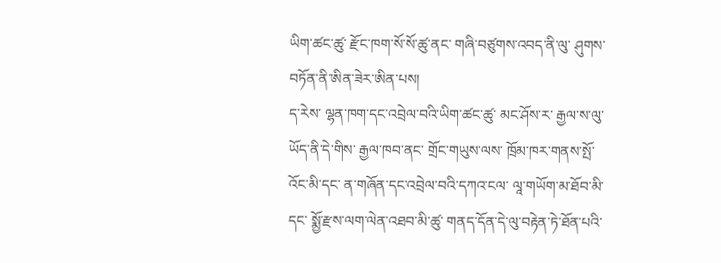ཡིག་ཚང་ཚུ་ རྫོང་ཁག་སོ་སོ་ཚུ་ནང་ གཞི་བཙུགས་འབད་ནི་ལུ་ ཤུགས་བཏོན་ནི་ཨིན་ཟེར་ཨིན་པས།
ད་རེས་ ལྷན་ཁག་དང་འབྲེལ་བའི་ཡིག་ཚང་ཚུ་ མང་ཤོས་ར་ རྒྱལ་ས་ལུ་ཡོད་ནི་དེ་གིས་ རྒྱལ་ཁབ་ནང་ གྲོང་གཡུས་ལས་ ཁྲོམ་ཁར་གནས་སྤོ་འོང་མི་དང་ ན་གཞོན་དང་འབྲེལ་བའི་དཀའ་ངལ་ ལཱ་གཡོག་མ་ཐོབ་མི་དང་ སྨྱོ་རྫས་ལག་ལེན་འཐབ་མི་ཚུ་ གནད་དོན་དེ་ལུ་བརྟེན་ཏེ་ཐོན་པའི་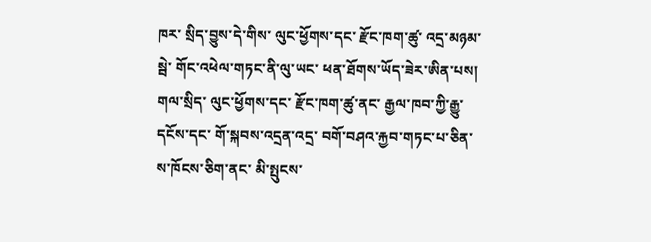ཁར་ སྲིད་བྱུས་དེ་གིས་ ལུང་ཕྱོགས་དང་ རྫོང་ཁག་ཚུ་ འདྲ་མཉམ་སྦེ་ གོང་འཕེལ་གཏང་ནི་ལུ་ཡང་ ཕན་ཐོགས་ཡོད་ཟེར་ཨིན་པས།
གལ་སྲིད་ ལུང་ཕྱོགས་དང་ རྫོང་ཁག་ཚུ་ནང་ རྒྱལ་ཁབ་ཀྱི་རྒྱུ་དངོས་དང་ གོ་སྐབས་འདྲན་འདྲ་ བགོ་བཤའ་རྐྱབ་གཏང་པ་ཅིན་ ས་ཁོངས་ཅིག་ནང་ མི་སྤུངས་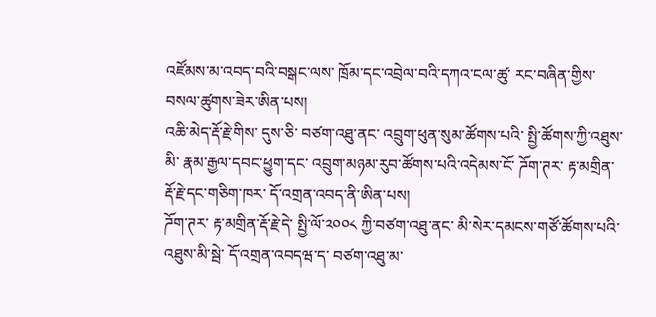འཛོམས་མ་འབད་བའི་བསྒང་ལས་ ཁྲོམ་དང་འབྲེལ་བའི་དཀའ་ངལ་ཚུ་ རང་བཞིན་གྱིས་ བསལ་ཚུགས་ཟེར་ཨིན་པས།
འཆི་མེད་རྡོ་རྗེ་གིས་ དུས་ཅི་ བཙག་འཐུ་ནང་ འབྲུག་ཕུན་སུམ་ཚོགས་པའི་ སྤྱི་ཚོགས་ཀྱི་འཐུས་མི་ རྣམ་རྒྱལ་དབང་ཕྱུག་དང་ འབྲུག་མཉམ་རུབ་ཚོགས་པའི་འདེམས་ངོ་ ཌོག་ཊར་ རྟ་མགྲིན་རྡོ་རྗེ་དང་གཅིག་ཁར་ དོ་འགྲན་འབད་ནི་ཨིན་པས།
ཌོག་ཊར་ རྟ་མགྲིན་རྡོ་རྗེ་དེ་ སྤྱི་ལོ་༢༠༠༨ ཀྱི་བཙག་འཐུ་ནང་ མི་སེར་དམངས་གཙོ་ཚོགས་པའི་ འཐུས་མི་སྦེ་ དོ་འགྲན་འབདཝ་ད་ བཙག་འཐུ་མ་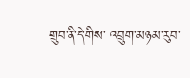གྲུབ་ནི་དེ་གིས་ འབྲུག་མཉམ་རུབ་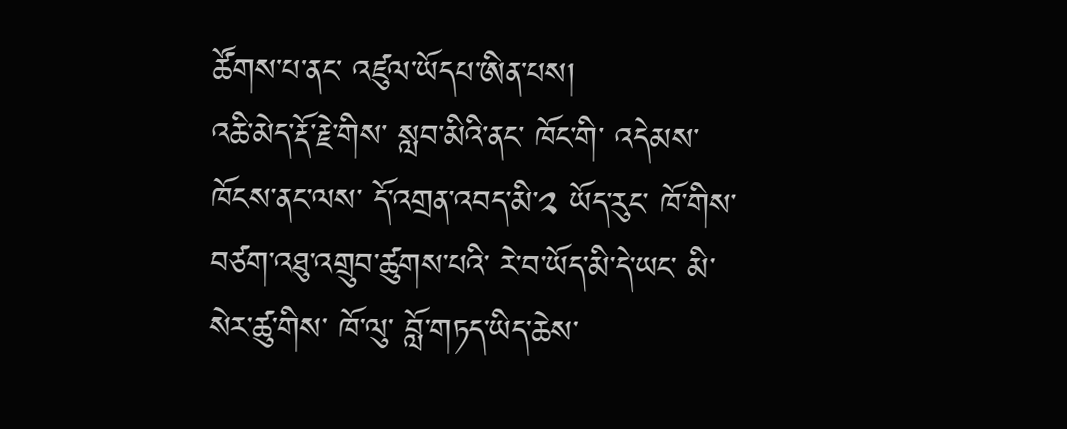ཚོགས་པ་ནང་ འཛུལ་ཡོདཔ་ཨིན་པས།
འཆི་མེད་རྡོ་རྗེ་གིས་ སླབ་མིའི་ནང་ ཁོང་གི་ འདེམས་ཁོངས་ནང་ལས་ དོ་འགྲན་འབད་མི་༢ ཡོད་རུང་ ཁོ་གིས་ བཙག་འཐུ་འགྲུབ་ཚུགས་པའི་ རེ་བ་ཡོད་མི་དེ་ཡང་ མི་སེར་ཚུ་གིས་ ཁོ་ལུ་ བློ་གཏད་ཡིད་ཆེས་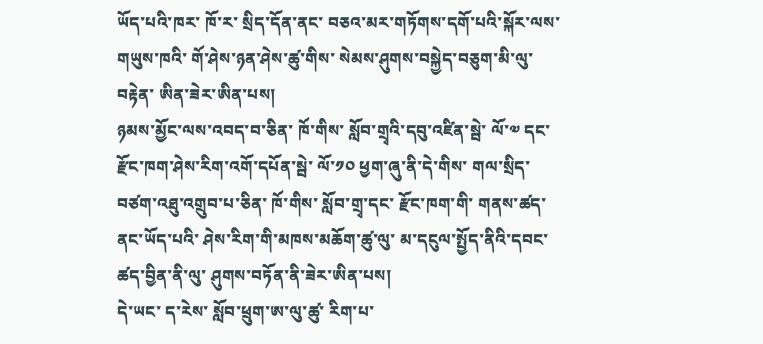ཡོད་པའི་ཁར་ ཁོ་ར་ སྲིད་དོན་ནང་ བཅའ་མར་གཏོགས་དགོ་པའི་སྐོར་ལས་ གཡུས་ཁའི་ གོ་ཤེས་ཉན་ཤེས་ཚུ་གིས་ སེམས་ཤུགས་བསྐྱེད་བཅུག་མི་ལུ་བརྟེན་ ཨིན་ཟེར་ཨིན་པས།
ཉམས་མྱོང་ལས་འབད་བ་ཅིན་ ཁོ་གིས་ སློབ་གྲྭའི་དབུ་འཛིན་སྦེ་ ལོ་༧ དང་ རྫོང་ཁག་ཤེས་རིག་འགོ་དཔོན་སྦེ་ ལོ་༡༠ ཕྱག་ཞུ་ནི་དེ་གིས་ གལ་སྲིད་ བཙག་འཐུ་འགྲུབ་པ་ཅིན་ ཁོ་གིས་ སློབ་གྲྭ་དང་ རྫོང་ཁག་གི་ གནས་ཚད་ནང་ཡོད་པའི་ ཤེས་རིག་གི་མཁས་མཆོག་ཚུ་ལུ་ མ་དངུལ་སྤྱོད་ནིའི་དབང་ཚད་བྱིན་ནི་ལུ་ ཤུགས་བཏོན་ནི་ཟེར་ཨིན་པས།
དེ་ཡང་ ད་རེས་ སློབ་ཕྲུག་ཨ་ལུ་ཚུ་ རིག་པ་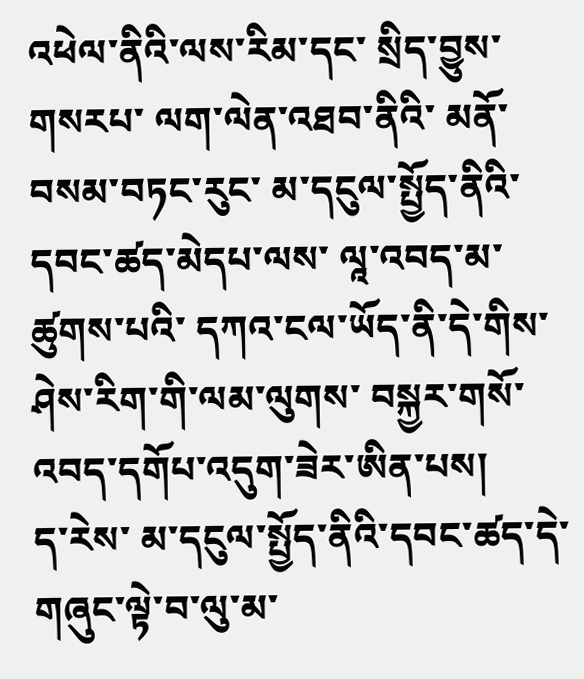འཕེལ་ནིའི་ལས་རིམ་དང་ སྲིད་བྱུས་གསརཔ་ ལག་ལེན་འཐབ་ནིའི་ མནོ་བསམ་བཏང་རུང་ མ་དངུལ་སྤྱོད་ནིའི་ དབང་ཚད་མེདཔ་ལས་ ལཱ་འབད་མ་ཚུགས་པའི་ དཀའ་ངལ་ཡོད་ནི་དེ་གིས་ ཤེས་རིག་གི་ལམ་ལུགས་ བསྐྱར་གསོ་འབད་དགོཔ་འདུག་ཟེར་ཨིན་པས།
ད་རེས་ མ་དངུལ་སྤྱོད་ནིའི་དབང་ཚད་དེ་ གཞུང་ལྟེ་བ་ལུ་མ་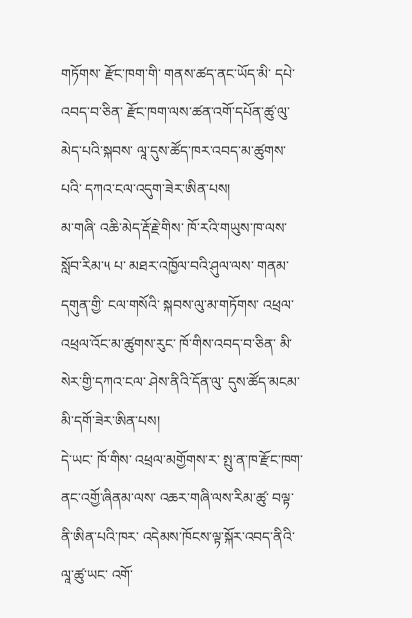གཏོགས་ རྫོང་ཁག་གི་ གནས་ཚད་ནང་ཡོད་མི་ དཔེ་འབད་བ་ཅིན་ རྫོང་ཁག་ལས་ཚན་འགོ་དཔོན་ཚུ་ལུ་ མེད་པའི་སྐབས་ ལཱ་དུས་ཚོད་ཁར་འབད་མ་ཚུགས་པའི་ དཀའ་ངལ་འདུག་ཟེར་ཨིན་པས།
མ་གཞི་ འཆི་མེད་རྡོ་རྗེ་གིས་ ཁོ་རའི་གཡུས་ཁ་ལས་ སློབ་རིམ་༥ པ་ མཐར་འཁྱོལ་བའི་ཤུལ་ལས་ གནམ་དགུན་གྱི་ ངལ་གསོའི་ སྐབས་ལུ་མ་གཏོགས་ འཕྲལ་འཕྲལ་འོང་མ་ཚུགས་རུང་ ཁོ་གིས་འབད་བ་ཅིན་ མི་སེར་གྱི་དཀའ་ངལ་ ཤེས་ནིའི་དོན་ལུ་ དུས་ཚོད་མངམ་མི་དགོ་ཟེར་ཨིན་པས།
དེ་ཡང་ ཁོ་གིས་ འཕྲལ་མགྱོགས་ར་ སྤུ་ན་ཁ་རྫོང་ཁག་ནང་འགྱོ་ཞིནམ་ལས་ འཆར་གཞི་ལས་རིམ་ཚུ་ བལྟ་ནི་ཨིན་པའི་ཁར་ འདེམས་ཁོངས་ལྟ་སྐོར་འབད་ནིའི་ལཱ་ཚུ་ཡང་ འགོ་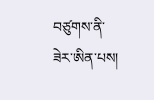བཙུགས་ནི་ཟེར་ཨིན་པས།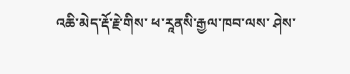འཆི་མེད་རྡོ་རྗེ་གིས་ ཕ་རཱནསི་རྒྱལ་ཁབ་ལས་ ཤེས་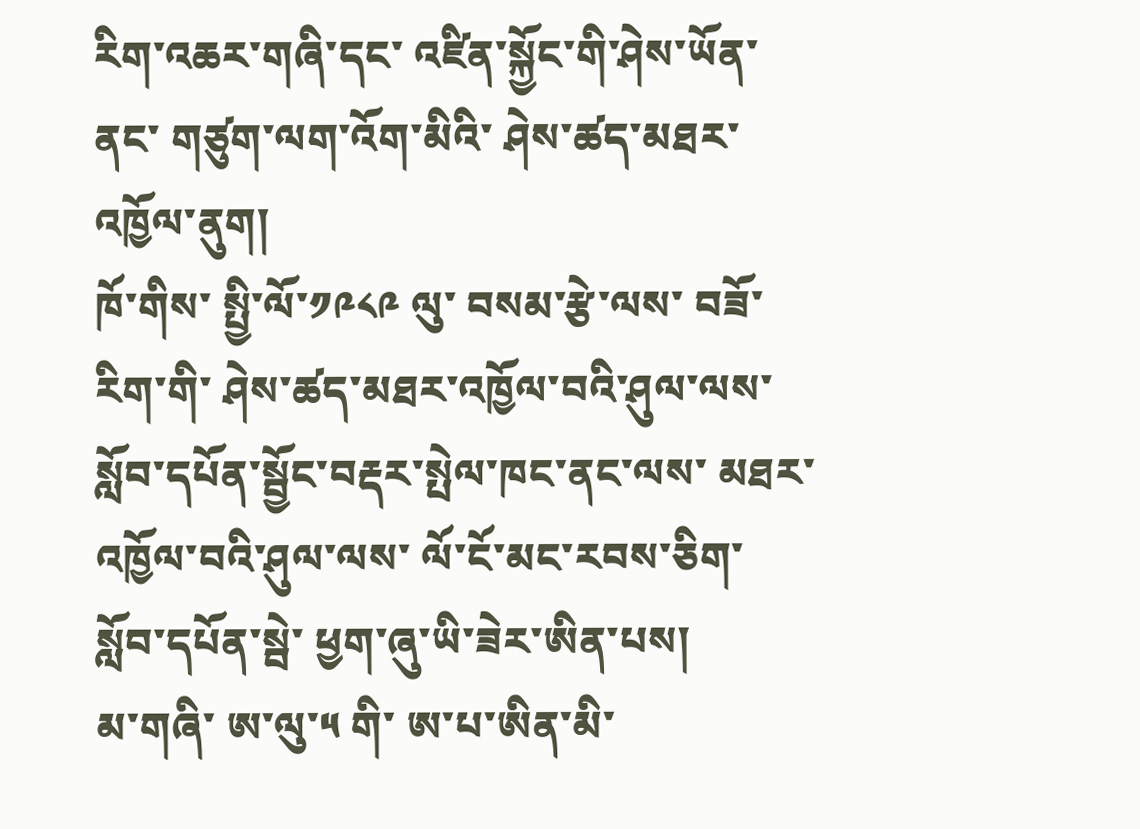རིག་འཆར་གཞི་དང་ འཛིན་སྐྱོང་གི་ཤེས་ཡོན་ནང་ གཙུག་ལག་འོག་མིའི་ ཤེས་ཚད་མཐར་འཁྱོལ་ནུག།
ཁོ་གིས་ སྤྱི་ལོ་༡༩༨༩ ལུ་ བསམ་རྩེ་ལས་ བཟོ་རིག་གི་ ཤེས་ཚད་མཐར་འཁྱོལ་བའི་ཤུལ་ལས་ སློབ་དཔོན་སྦྱོང་བརྡར་སྤེལ་ཁང་ནང་ལས་ མཐར་འཁྱོལ་བའི་ཤུལ་ལས་ ལོ་ངོ་མང་རབས་ཅིག་ སློབ་དཔོན་སྦེ་ ཕྱག་ཞུ་ཡི་ཟེར་ཨིན་པས།
མ་གཞི་ ཨ་ལུ་༥ གི་ ཨ་པ་ཨིན་མི་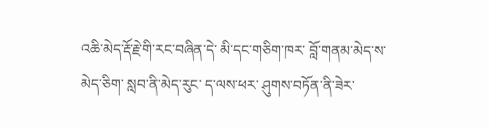འཆི་མེད་རྡོ་རྗེ་གི་རང་བཞིན་དེ་ མི་དང་གཅིག་ཁར་ བློ་གནམ་མེད་ས་མེད་ཅིག་ སླབ་ནི་མེད་རུང་ ད་ལས་ཕར་ ཤུགས་བཏོན་ནི་ཟེར་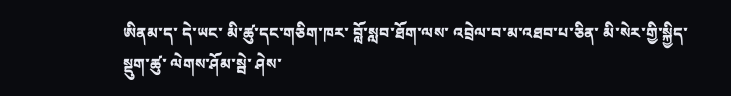ཨིནམ་ད་ དེ་ཡང་ མི་ཚུ་དང་གཅིག་ཁར་ བློ་སླབ་ཐོག་ལས་ འབྲེལ་བ་མ་འཐབ་པ་ཅིན་ མི་སེར་གྱི་སྐྱིད་སྡུག་ཚུ་ ལེགས་ཤོམ་སྦེ་ ཤེས་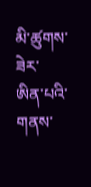མི་ཚུགས་ཟེར་ ཨིན་པའི་གནས་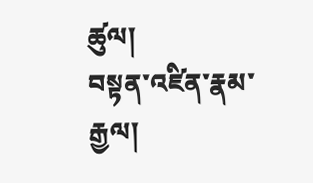ཚུལ།
བསྟན་འཛིན་རྣམ་རྒྱལ།